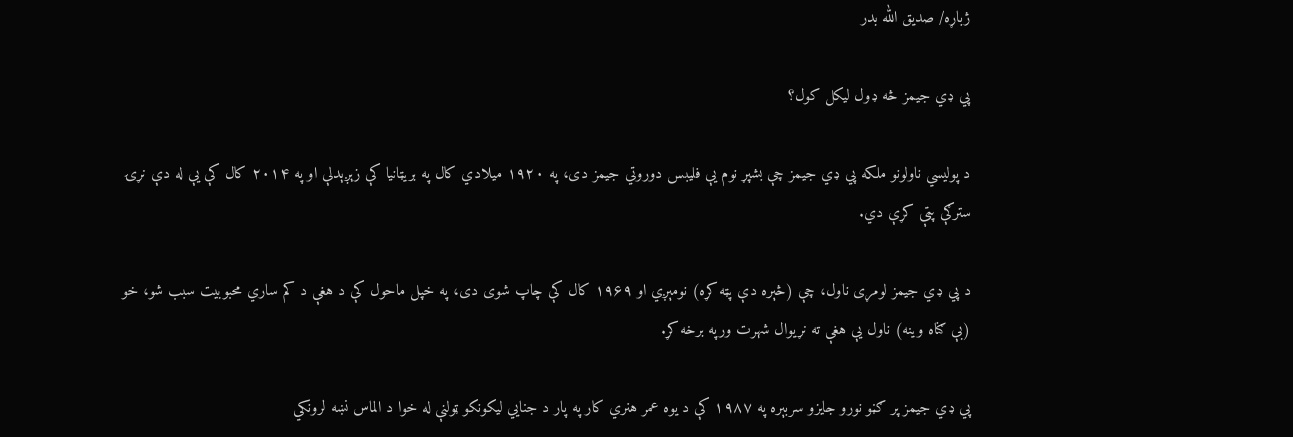ژباړه/ صديق الله بدر

پي ډي جیمز څه ډول لیکل کول؟

د پولیسي ناولونو ملکه پي ډي جیمز چې بشپړ نوم يې فلیبس دوروتي جيمز دی، په ۱۹۲۰ میلادي کال په بريټانيا کې زېږېدلې او په ۲۰۱۴ کال کې يې له دې نړۍ سترګې پټې کړې دي.

د پي ډي جیمز لومړی ناول، چې (څېره دې پټه کړه) نومېږي او ۱۹۶۹ کال کې چاپ شوی دی، په خپل ماحول کې د هغې د کم ساري محبوبیت سبب شو، خو (بې ګناه وینه) ناول يې هغې ته نړیوال شهرت ورپه برخه کړ.

پي ډي جیمز پر ګڼو نورو جایزو سربېره په ۱۹۸۷ کې د یوه عمر هنري کار په پار د جنایي لیکونکو ټولنې له خوا د الماس نښه لرونکي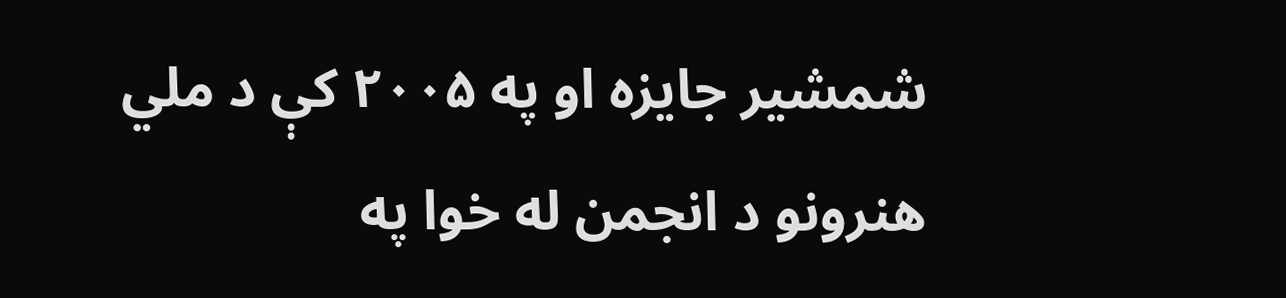شمشیر جایزه او په ۲۰۰۵ کې د ملي هنرونو د انجمن له خوا په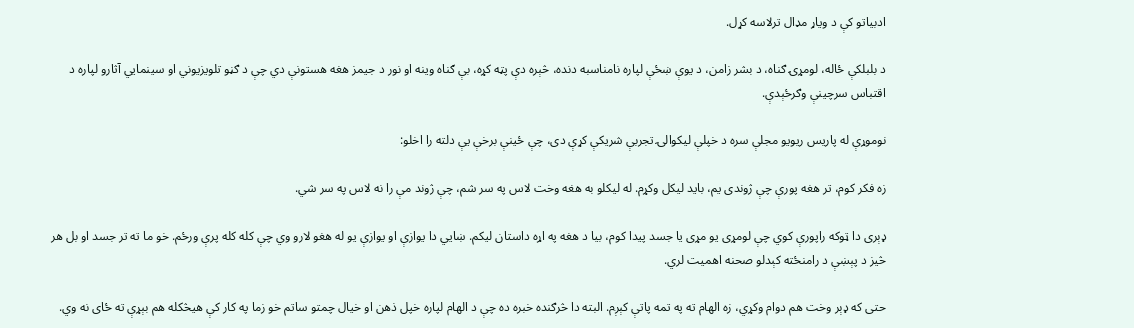ادبیاتو کې د ویاړ مډال ترلاسه کړل.

د بلبلکې ځاله، لومړۍ ګناه، د بشر زامن، د یوې ښځې لپاره نامناسبه دنده، څېره دې پټه کړه، بې ګناه وینه او نور د جیمز هغه هستونې دي چې د ګڼو تلويزيوني او سینمايي آثارو لپاره د اقتباس سرچينې وګرځېدې.

نوموړې له پاریس ریویو مجلې سره د خپلې لیکوالۍ تجربې شریکې کړې دی، چې ځينې برخې يې دلته را اخلو:

زه فکر کوم، تر هغه پورې چې ژوندی یم، باید لیکل وکړم. له لیکلو به هغه وخت لاس په سر شم، چې ژوند مې را نه لاس په سر شي.

ډېری دا ټوکه راپورې کوي چې لومړی یو مړی یا جسد پیدا کوم، بیا د هغه په اړه داستان لیکم. ښايي دا یوازې او یوازې یو له هغو لارو وي چې کله کله پرې ورځم. خو ما ته تر جسد او بل هر څيز د پېښې د رامنځته کېدلو صحنه اهمیت لري.

حتی که ډېر وخت هم دوام وکړي، زه الهام ته په تمه پاتې کېږم. البته دا څرګنده خبره ده چې د الهام لپاره خپل ذهن او خیال چمتو ساتم خو زما په کار کې هیڅکله هم بېړې ته ځای نه وي.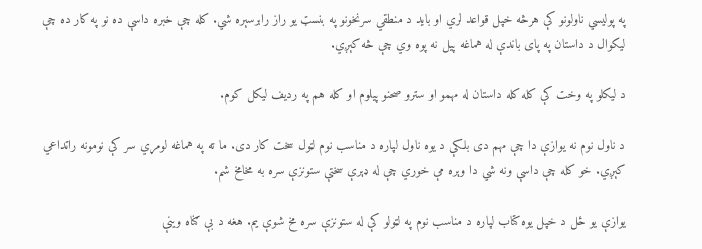په پولیسي ناولونو کې هرڅه خپل قواعد لري او باید د منطقي سرنخونو په بنسټ يو راز رابرسېره شي. کله چې خبره داسې ده نو په کار ده چې لیکوال د داستان په پای باندې له هماغه پیل نه پوه وي چې څه کېږي.

د لیکلو په وخت کې کله کله داستان له مهمو او سترو صحنو پیلوم او کله هم په ردیف لیکل کوم.

د ناول نوم نه یوازې دا چې مهم دی بلکې د یوه ناول لپاره د مناسب نوم لټول سخت کار دی. ما ته په هماغه لومړي سر کې نومونه راتداعي کېږي. خو کله چې داسې ونه شي دا وېره مې خوري چې له ډېرې سختې ستونزې سره به مخامخ شم.

یوازې یو ځل د خپل یوه کتاب لپاره د مناسب نوم په لټولو کې له ستونزې سره مخ شوې یم. هغه د بې ګناه وينې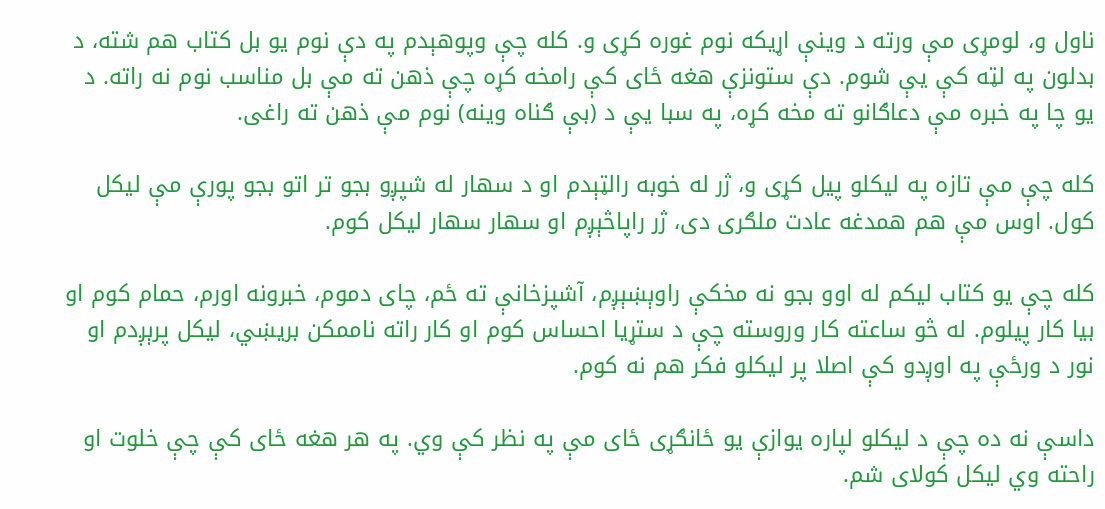ناول و، لومړی مې ورته د وينې اړیکه نوم غوره کړی و. کله چې وپوهېدم په دې نوم یو بل کتاب هم شته، د بدلون په لټه کې يې شوم. دې ستونزې هغه ځای کې رامخه کړه چې ذهن ته مې بل مناسب نوم نه راته. د یو چا په خبره مې دعاګانو ته مخه کړه، په سبا يې د (بې ګناه وینه) نوم مې ذهن ته راغی.

کله چې مې تازه په لیکلو پیل کړی و، ژر له خوبه رالټېدم او د سهار له شپږو بجو تر اتو بجو پورې مې لیکل کول. اوس مې هم همدغه عادت ملګری دی، ژر راپاڅېږم او سهار سهار لیکل کوم.

کله چې يو کتاب لیکم له اوو بجو نه مخکې راوېښېږم، آشپزخانې ته ځم، چای دموم، خبرونه اورم، حمام کوم او بیا کار پیلوم. له څو ساعته کار وروسته چې د ستړیا احساس کوم او کار راته ناممکن بريښي، لیکل پرېږدم او نور د ورځې په اوږدو کې اصلا پر لیکلو فکر هم نه کوم.

داسې نه ده چې د لیکلو لپاره یوازې یو ځانګړی ځای مې په نظر کې وي. په هر هغه ځای کې چې خلوت او راحته وي لیکل کولای شم.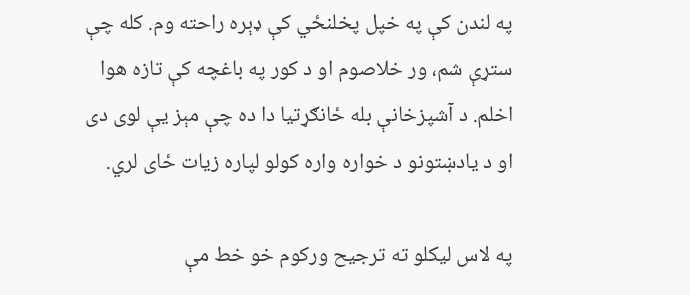په لندن کې په خپل پخلنځي کې ډېره راحته وم. کله چې ستړې شم، ور خلاصوم او د کور په باغچه کې تازه هوا اخلم. د آشپزخانې بله ځانګړتیا دا ده چې مېز يې لوی دی او د یادښتونو د خواره واره کولو لپاره زیات ځای لري.

په لاس لیکلو ته ترجیح ورکوم خو خط مې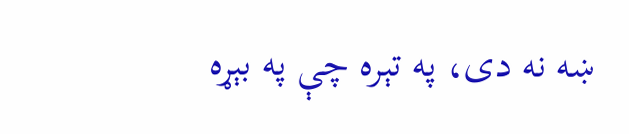ښه نه دی، په تېره چې په بېړه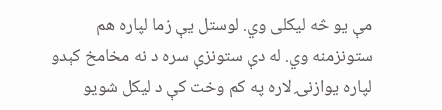مې يو څه لیکلی وي. لوستل يې زما لپاره هم ستونزمنه وي. له دې ستونزې سره د نه مخامخ کېدو لپاره یوازنۍ لاره په کم وخت کې د لیکل شویو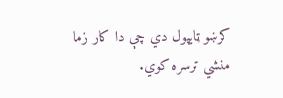کرښو ټايپول دي چې دا کار زما منشي ترسره کوي.